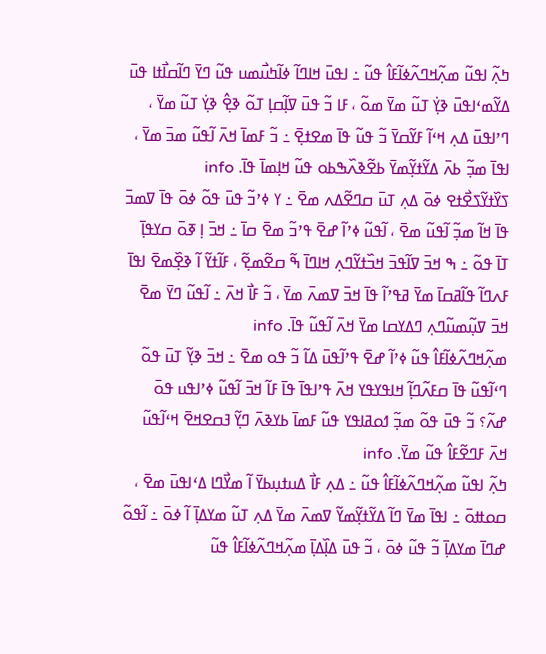ߤߍ߲߬ ߊߟߎ߬ ߘߍ߲߬ߞߣߍ߬ߦߊ߬ߓߊ߮ ߟߎ߬ ߸ ߊߟߎ߫ ߞߊߣߊ߬ ߦߊ߬ߤߎ߯ߘߎ ߟߎ߬ ߣߌ߫ ߣߊ߬ߛߊ߯ߙߊ ߟߎ߫ ߡߌ߬ߘߵߊߟߎ߫ ߢߌ߲߭ ߠߎ߬ ߘߌ߫ ߘߋ߬ ، ߓߊ ߏ߬ ߟߎ߫ ߜߊ߲߬ߛߊ߲ ߠߋ߬ ߢߐ߲߮ ߢߌ߲߭ ߠߎ߬ ߘߌ߫ ، ߣߴߊߟߎ߫ ߡߍ߲ ߞߵߊ߬ ߓߌ߬ߛߌ߫ ߏ߬ ߟߎ߬ ߟߊ߫ ߘߐߙߐ߲߫ ߸ ߏ߬ ߓߘߊ߫ ߞߍ߫ ߊ߬ߟߎ߬ ߘߏ߫ ߘߌ߫ ، ߊߟߊ߫ ߘߏ߲߬ ߕߍ߫ ߡߌ߬ߙߌ߲߬ߘߌ߫ ߕߐ߬ߢߍ߰ߒߕߋ ߟߎ߬ ߞߊ߲ߘߊ߫ ߟߊ߫. info
ߖߌ߰ߙߌ߬ߖߐ߯ߙߐ ߦߋ߫ ߡߍ߲ ߠߎ߫ ߛߣߐ߬ߡߍ ߘߐ߫ ߸ ߌ ߦߴߏ߬ ߟߎ߫ ߟߋ߬ ߦߋ߫ ߟߊ߫ ߜߘߏ߫ ߟߊ߫ ߞߊ߬ ߘߏ߲߬ ߊ߬ߟߎ߬ ߘߐ߫ ، ߊ߬ߟߎ߬ ߦߴߊ߬ ߝߐ߫ ߟߴߏ߬ ߘߐ߫ ߛߊ߫ ߸ ߞߏ߫ ߊ߲ ߧߋ߫ ߛߌߟߊ߲߫ ߠߊ߫ ߟߋ߬ ߸ ߒ ߞߏ߫ ߜߊ߬ߟߏ߫ ߞߏ߰ߙߌ߬ߣߍ߲ ߞߊߣߊ߫ ߒ߬ ߛߐ߬ߘߐ߲߬ ، ߓߊ߬ߙߌ߬ ߊ߬ ߢߐ߲߰ߘߐ߫ ߊߟߊ߫ ߓߍߣߊ߬ ߟߊ߬ߥߛߊ߫ ߘߌ߫ ߥߟߴߊ߬ ߟߊ߫ ߞߏ߫ ߜߘߍ߫ ߘߌ߫ ، ߏ߬ ߓߊ߯ ߞߍ߫ ߸ ߊ߬ߟߎ߬ ߣߌ߫ ߘߐ߫ ߞߏ߫ ߜߎ߲߬ߘߎ߬ߣߍ߲ ߣߡߌߛߊ ߘߌ߫ ߞߍ߫ ߊ߬ߟߎ߬ ߟߊ߫. info
ߘߍ߲߬ߞߣߍ߬ߦߊ߬ߓߊ߮ ߟߎ߬ ߦߴߊ߬ ߝߐ߫ ߟߴߊ߬ߟߎ߫ ߡߊ߬ ߏ߬ ߟߋ ߘߐ߫ ߸ ߞߏ߫ ߢߌ߲߬ ߠߎ߫ ߟߋ߬ ߣߵߊ߬ߟߎ߬ ߟߊ߫ ߛߓߍ߬ߣߊ߲߬ ߞߊߟߌߟߌ ߞߍ߫ ߟߴߊߟߊ߫ ߟߊ߫ ߓߊ߬ ߞߏ߫ ߊ߬ߟߎ߬ ߦߴߊߟߎ ߟߋ߫ ߝߍ߬؟ ߏ߬ ߟߎ߫ ߟߋ߬ ߘߏ߲߬ ߗߋߥߊߟߌ ߟߎ߬ ߓߘߊ߫ ߕߌߢߍ߫ ߣߌ߲߬ ߔߛߐߞߐ߫ ߞߵߊ߬ߟߎ߬ ߞߍ߫ ߓߣߐ߬ߓߊ߮ ߟߎ߬ ߘߌ߫. info
ߤߍ߲߬ ߊߟߎ߬ ߘߍ߲߬ߞߣߍ߬ߦߊ߬ߓߊ߮ ߟߎ߬ ߸ ߡߍ߲ ߓߊ߯ ߡߎߙߎ߲ߕߌ߫ ߊ߬ ߘߌ߯ߣߊ ߡߵߊߟߎ߫ ߘߐ߫ ، ߛߋߚߋ߫ ߸ ߊߟߊ߫ ߘߌ߫ ߣߊ߬ ߡߌ߬ߙߌ߲߬ߘߌ߬ ߜߘߍ߫ ߘߌ߫ ߡߍ߲ ߠߎ߬ ߘߌߡߊ߲߫ ߊ߬ ߦߋ߫ ߸ ߊ߬ߟߋ߬ ߝߣߊ߫ ߘߌߡߊ߲߫ ߏ߬ ߟߎ߬ ߦߋ߫ ، ߏ߬ ߟߎ߫ ߡߊ߲߰ߡߊ߲߫ ߘߍ߲߬ߞߣߍ߬ߦߊ߬ߓߊ߮ ߟߎ߬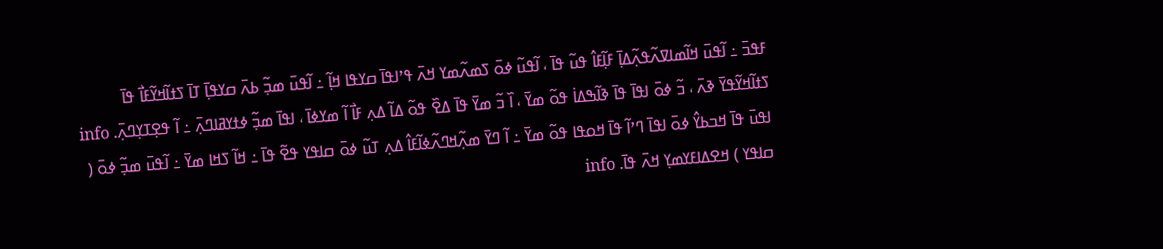ߓߟߏ߫ ߸ ߊ߬ߟߎ߫ ߞߊ߬ߘߊߜߍ߬ߟߍ߲߬ߡߊ߲߫ ߓߊ߲߬ߓߊ߮ ߟߎ߬ ߟߊ߫ ، ߊ߬ߟߎ߬ ߦߋ߫ ߖߘߍ߬ߘߌ ߞߍ߫ ߟߴߊߟߊ߫ ߛߌߟߊ ߞߊ߲߬ ߸ ߊ߬ߟߎ߫ ߘߏ߲߬ ߕߍ߫ ߛߌߟߊ߲߫ ߠߊ߫ ߖߙߊ߬ߞߌ߬ߓߊ߯ ߟߊ߫ ߖߙߊ߬ߞߌ߬ߟߌ߫ ߢߍ߫ ، ߏ߬ ߦߋ߫ ߊߟߊ߫ ߟߊ߫ ߢߊ߬ߒߡߊ߭ ߟߋ߬ ߘߌ߫ ، ߊ߰ ߏ߬ ߘߌ߫ ߟߊ߫ ߡߐ߰ ߟߋ߬ ߡߊ߬ ߡߍ߲ ߓߊ߯ ߊ߬ ߘߌߦߊ߫ ، ߊߟߊ߫ ߘߏ߲߬ ߦߙߌߥߊߣߍ߲߫ ߸ ߊ߬ ߟߐ߲ߠߌ߲ߣߍ߲߫. info
ߊߟߎ߫ ߟߊ߫ ߞߏߕߌ߮ ߦߋ߫ ߊߟߊ߫ ߣߴߊ߬ ߟߊ߫ ߞߋߟߊ ߟߋ߬ ߘߌ߫ ߸ ߊ߬ ߣߌ߫ ߘߍ߲߬ߞߣߍ߬ߦߊ߬ߓߊ߮ ߡߍ߲ ߠߎ߬ ߦߋ߫ ߛߊߟߌ ߟߐ߬ ߟߊ߫ ߸ ߞߊ߬ ߖߞߊ ߘߌ߫ ߸ ߊ߬ߟߎ߫ ߘߏ߲߬ ߦߋ߫ ( ߛߊߟߌ ) ߞߐߡߊߓߌߘߌ߲ ߞߍ߫ ߟߊ߫. info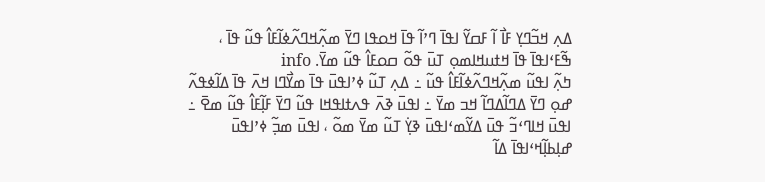ߡߍ߲ ߞߏ߬ߣߌ߲ ߓߊ߯ ߊ߬ ߓߛߌ߬ ߊߟߊ߫ ߣߴߊ߬ ߟߊ߫ ߞߋߟߊ ߣߌ߫ ߘߍ߲߬ߞߣߍ߬ߦߊ߬ߓߊ߮ ߟߎ߬ ߟߊ߫ ، ߒ߬ߓߵߊߟߊ߫ ߟߊ߫ ߞߙߎߞߊߘߋ߲ ߠߎ߫ ߟߋ߬ ߛߋߓߊ߮ ߟߎ߬ ߘߌ߫. info
ߤߍ߲߬ ߊߟߎ߬ ߘߍ߲߬ߞߣߍ߬ߦߊ߬ߓߊ߮ ߟߎ߬ ߸ ߡߍ߲ ߠߎ߬ ߦߴߊߟߎ߫ ߟߊ߫ ߘߌ߯ߣߊ ߞߍ߫ ߟߊ߫ ߡߊ߬ߦߟߍ߬ ߝߋ߲ ߣߌ߫ ߡߣߊ߬ߡߣߊ߬ ߞߏ ߘߌ߫ ߸ ߊߟߎ߫ ߢߍ߫ ߟߍߙߊߟߞߊ ߟߎ߬ ߣߌ߫ ߓߊ߲߬ߓߊ߮ ߟߎ߬ ߘߐ߫ ߸ ߊߟߎ߫ ߞߊߣߵߏ߬ ߟߎ߫ ߡߌ߬ߘߵߊߟߎ߫ ߢߌ߲߭ ߠߎ߬ ߘߌ߫ ߘߋ߬ ، ߊߟߎ߫ ߘߏ߲߬ ߦߴߊߟߎ߫ ߝߊ߲ߕߊ߲߬ߞߵߊߟߊ߫ ߡߊ߬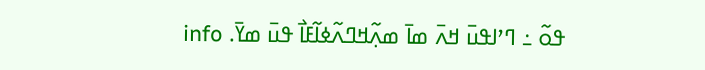ߟߋ߬ ߸ ߣߴߊߟߎ߫ ߞߍ߫ ߘߊ߫ ߘߍ߲߬ߞߣߍ߬ߦߊ߬ߓߊ߯ ߟߎ߫ ߘߌ߫. info